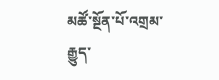མཚོ་སྔོན་པོ་འགྲམ་རྒྱུད་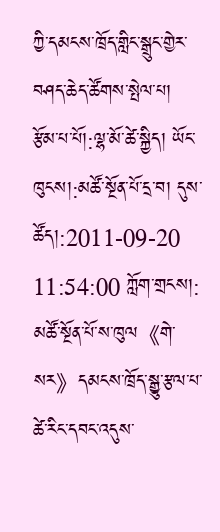ཀྱི་དམངས་ཁྲོད་གླིང་སྒྲུང་གྱེར་བཤད་ཆེད་ཚོགས་སྤེལ་པ།
རྩོམ་པ་པོ།:ལྷ་མོ་ཚེ་སྐྱིད། ཡོང་ཁུངས།:མཚོ་སྔོན་པོ་དྲ་བ། དུས་ཚོད།:2011-09-20 11:54:00 ཀློག་གྲངས།:
མཚོ་སྔོན་པོ་ས་ཁུལ《གེ་སར》དམངས་ཁྲོད་སྒྱུ་རྩལ་པ་ཚེ་རིང་དབང་འདུས་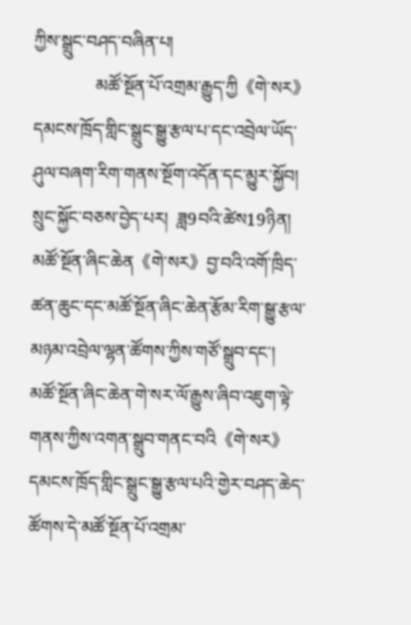ཀྱིས་སྒྲུང་བཤད་བཞིན་པ།
              མཚོ་སྔོན་པོ་འགྲམ་རྒྱུད་ཀྱི《གེ་སར》དམངས་ཁྲོད་གླིང་སྒྲུང་སྒྱུ་རྩལ་པ་དང་འབྲེལ་ཡོད་ཤུལ་བཞག་རིག་གནས་སྔོག་འདོན་དང་མྱུར་སྐྱོབ།  སྲུང་སྐྱོང་བཅས་བྱེད་པར།  ཟླ9བའི་ཚེས19ཉིན།  མཚོ་སྔོན་ཞིང་ཆེན《གེ་སར》བྱ་བའི་འགོ་ཁྲིད་ཚན་ཆུང་དང་མཚོ་སྔོན་ཞིང་ཆེན་རྩོམ་རིག་སྒྱུ་རྩལ་མཉམ་འབྲེལ་ལྷན་ཚོགས་ཀྱིས་གཙོ་སྒྲུབ་དང་།     མཚོ་སྔོན་ཞིང་ཆེན་གེ་སར་ལོ་རྒྱུས་ཞིབ་འཇུག་ལྟེ་གནས་ཀྱིས་འགན་སྒྲུབ་གནང་བའི《གེ་སར》དམངས་ཁྲོད་གླིང་སྒྲུང་སྒྱུ་རྩལ་པའི་གྱེར་བཤད་ཆེད་ཚོགས་དེ་མཚོ་སྔོན་པོ་འགྲམ་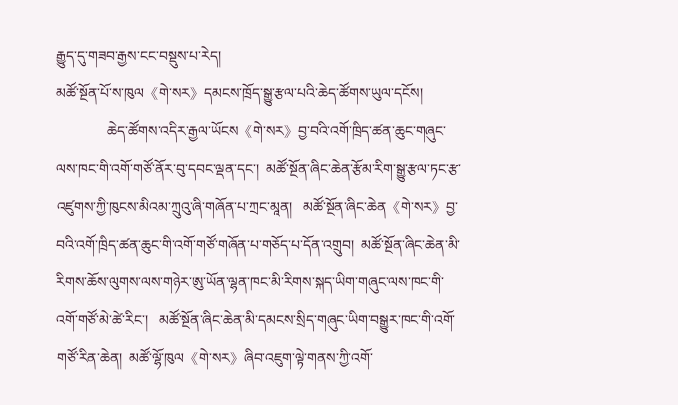རྒྱུད་དུ་གཟབ་རྒྱས་ངང་བསྡུས་པ་རེད།
མཚོ་སྔོན་པོ་ས་ཁུལ《གེ་སར》དམངས་ཁྲོད་སྒྱུ་རྩལ་པའི་ཆེད་ཚོགས་ཡུལ་དངོས།
              ཆེད་ཚོགས་འདིར་རྒྱལ་ཡོངས《གེ་སར》བྱ་བའི་འགོ་ཁྲིད་ཚན་ཆུང་གཞུང་ལས་ཁང་གི་འགོ་གཙོ་ནོར་བུ་དབང་ལྡན་དང་།  མཚོ་སྔོན་ཞིང་ཆེན་རྩོམ་རིག་སྒྱུ་རྩལ་ཏང་རྩ་འཛུགས་ཀྱི་ཁུངས་མིའམ་ཀྲུའུ་ཞི་གཞོན་པ་ཀྲང་མཱན།   མཚོ་སྔོན་ཞིང་ཆེན《གེ་སར》བྱ་བའི་འགོ་ཁྲིད་ཚན་ཆུང་གི་འགོ་གཙོ་གཞོན་པ་གཅོད་པ་དོན་འགྲུབ།  མཚོ་སྔོན་ཞིང་ཆེན་མི་རིགས་ཆོས་ལུགས་ལས་གཉེར་ཨུ་ཡོན་ལྷན་ཁང་མི་རིགས་སྐད་ཡིག་གཞུང་ལས་ཁང་གི་འགོ་གཙོ་མེ་ཚེ་རིང་།   མཚོ་སྔོན་ཞིང་ཆེན་མི་དམངས་སྲིད་གཞུང་ཡིག་བསྒྱུར་ཁང་གི་འགོ་གཙོ་རིན་ཆེན།  མཚོ་ལྷོ་ཁུལ《གེ་སར》ཞིབ་འཇུག་ལྟེ་གནས་ཀྱི་འགོ་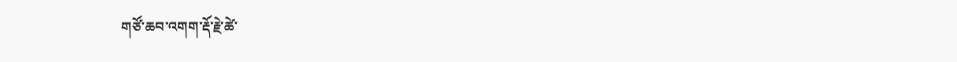གཙོ་ཆབ་འགག་རྡོ་རྗེ་ཚེ་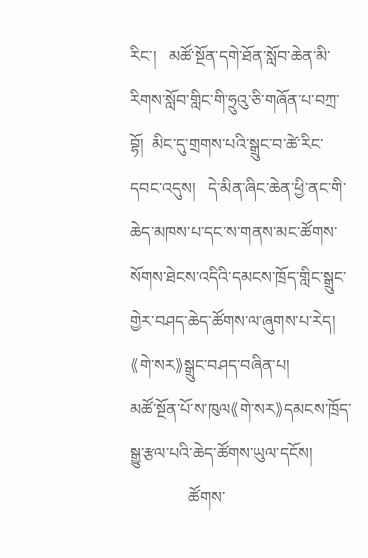རིང་།   མཚོ་སྔོན་དགེ་ཐོན་སློབ་ཆེན་མི་རིགས་སློབ་གླིང་གི་ཧྲུའུ་ཅི་གཞོན་པ་བཀྲ་བྷོ།  མིང་དུ་གྲགས་པའི་སྒྲུང་བ་ཚེ་རིང་དབང་འདུས།   དེ་མིན་ཞིང་ཆེན་ཕྱི་ནང་གི་ཆེད་མཁས་པ་དང་ས་གནས་མང་ཚོགས་སོགས་ཐེངས་འདིའི་དམངས་ཁྲོད་གླིང་སྒྲུང་གྱེར་བཤད་ཆེད་ཚོགས་ལ་ཞུགས་པ་རེད།
《གེ་སར》སྒྲུང་བཤད་བཞིན་པ།
མཚོ་སྔོན་པོ་ས་ཁུལ《གེ་སར》དམངས་ཁྲོད་སྒྱུ་རྩལ་པའི་ཆེད་ཚོགས་ཡུལ་དངོས།
              ཚོགས་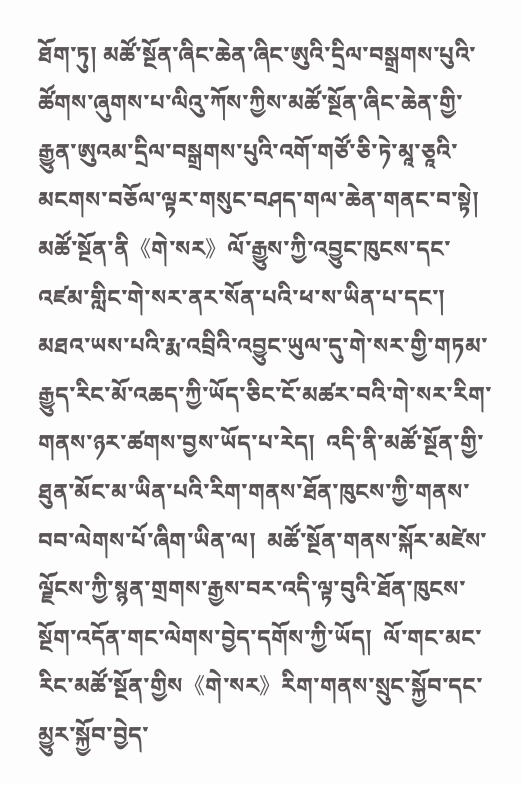ཐོག་ཏུ། མཚོ་སྔོན་ཞིང་ཆེན་ཞིང་ཨུའི་དྲིལ་བསྒྲགས་པུའི་ཚོགས་ཞུགས་པ་ལིའུ་ཀོས་ཀྱིས་མཚོ་སྔོན་ཞིང་ཆེན་གྱི་རྒྱུན་ཨུའམ་དྲིལ་བསྒྲགས་པུའི་འགོ་གཙོ་ཅི་ཏེ་མཱ་ཅཱའི་མངགས་བཅོལ་ལྟར་གསུང་བཤད་གལ་ཆེན་གནང་བ་སྟེ།  མཚོ་སྔོན་ནི《གེ་སར》ལོ་རྒྱུས་ཀྱི་འབྱུང་ཁུངས་དང་འཛམ་གླིང་གེ་སར་ནར་སོན་པའི་ཕ་ས་ཡིན་པ་དང་།    མཐའ་ཡས་པའི་རྨ་འབྲིའི་འབྱུང་ཡུལ་དུ་གེ་སར་གྱི་གཏམ་རྒྱུད་རིང་མོ་འཆད་ཀྱི་ཡོད་ཅིང་ངོ་མཚར་བའི་གེ་སར་རིག་གནས་ཉར་ཚགས་བྱས་ཡོད་པ་རེད།  འདི་ནི་མཚོ་སྔོན་གྱི་ཐུན་མོང་མ་ཡིན་པའི་རིག་གནས་ཐོན་ཁུངས་ཀྱི་གནས་བབ་ལེགས་པོ་ཞིག་ཡིན་ལ།  མཚོ་སྔོན་གནས་སྐོར་མཛེས་ལྗོངས་ཀྱི་སྙན་གྲགས་རྒྱས་བར་འདི་ལྟ་བུའི་ཐོན་ཁུངས་སྔོག་འདོན་གང་ལེགས་བྱེད་དགོས་ཀྱི་ཡོད།  ལོ་གང་མང་རིང་མཚོ་སྔོན་གྱིས《གེ་སར》རིག་གནས་སྲུང་སྐྱོབ་དང་མྱུར་སྐྱོབ་བྱེད་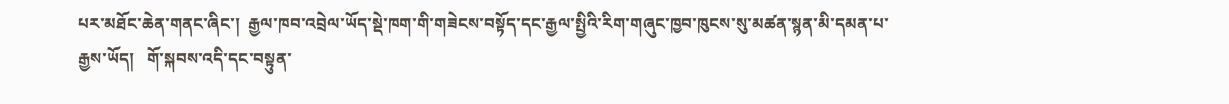པར་མཐོང་ཆེན་གནང་ཞིང་།  རྒྱལ་ཁབ་འབྲེལ་ཡོད་སྡེ་ཁག་གི་གཟེངས་བསྟོད་དང་རྒྱལ་སྤྱིའི་རིག་གཞུང་ཁྱབ་ཁུངས་སུ་མཚན་སྙན་མི་དམན་པ་རྒྱས་ཡོད།   གོ་སྐབས་འདི་དང་བསྟུན་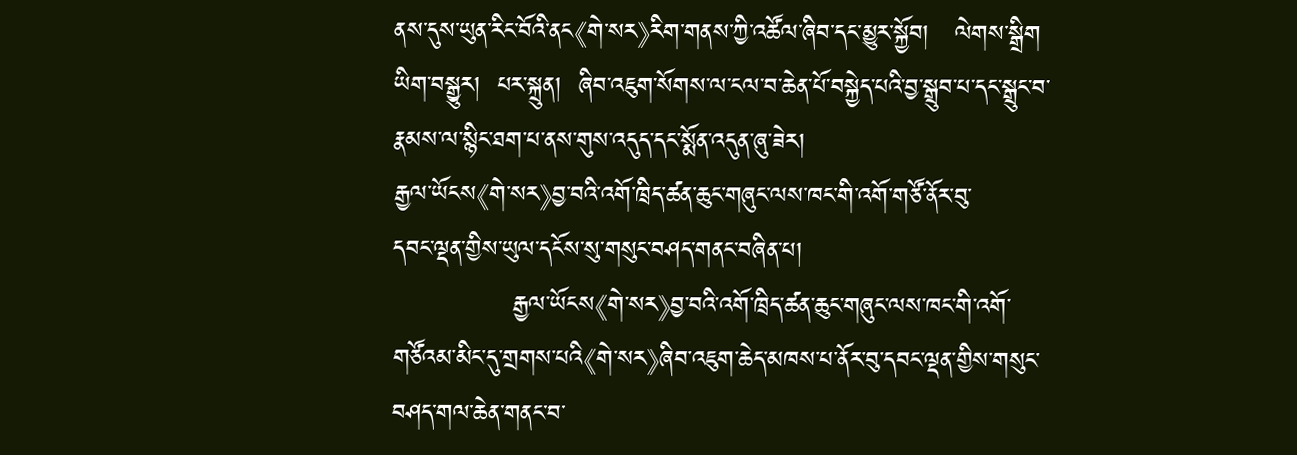ནས་དུས་ཡུན་རིང་བོའི་ནང《གེ་སར》རིག་གནས་ཀྱི་འཚོལ་ཞིབ་དང་མྱུར་སྐྱོབ།   ལེགས་སྒྲིག  ཡིག་བསྒྱུར།  པར་སྐྲུན།  ཞིབ་འཇུག་སོགས་ལ་ངལ་བ་ཆེན་པོ་བསྐྱེད་པའི་བྱ་སྒྲུབ་པ་དང་སྒྲུང་བ་རྣམས་ལ་སྙིང་ཐག་པ་ནས་གུས་འདུད་དང་སྨོན་འདུན་ཞུ་ཟེར།
རྒྱལ་ཡོངས《གེ་སར》བྱ་བའི་འགོ་ཁྲིད་ཚན་ཆུང་གཞུང་ལས་ཁང་གི་འགོ་གཙོ་ནོར་བུ་
དབང་ལྡན་གྱིས་ཡུལ་དངོས་སུ་གསུང་བཤད་གནང་བཞིན་པ།
              རྒྱལ་ཡོངས《གེ་སར》བྱ་བའི་འགོ་ཁྲིད་ཚན་ཆུང་གཞུང་ལས་ཁང་གི་འགོ་གཙོའམ་མིང་དུ་གྲགས་པའི《གེ་སར》ཞིབ་འཇུག་ཆེད་མཁས་པ་ནོར་བུ་དབང་ལྡན་གྱིས་གསུང་བཤད་གལ་ཆེན་གནང་བ་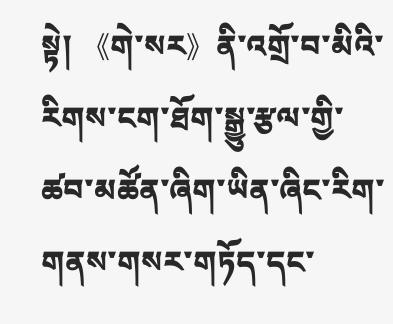སྟེ། 《གེ་སར》ནི་འགྲོ་བ་མིའི་རིགས་ངག་ཐོག་སྒྱུ་རྩལ་གྱི་ཚབ་མཚོན་ཞིག་ཡིན་ཞིང་རིག་གནས་གསར་གཏོད་དང་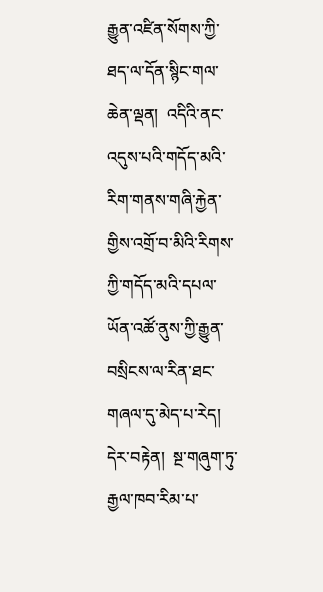རྒྱུན་འཛིན་སོགས་ཀྱི་ཐད་ལ་དོན་སྙིང་གལ་ཆེན་ལྡན།  འདིའི་ནང་འདུས་པའི་གདོད་མའི་རིག་གནས་གཞི་རྐྱེན་གྱིས་འགྲོ་བ་མིའི་རིགས་ཀྱི་གདོད་མའི་དཔལ་ཡོན་འཚོ་ནུས་ཀྱི་རྒྱུན་བསྲིངས་ལ་རིན་ཐང་གཞལ་དུ་མེད་པ་རེད།   དེར་བརྟེན།  སྔ་གཞུག་ཏུ་རྒྱལ་ཁབ་རིམ་པ་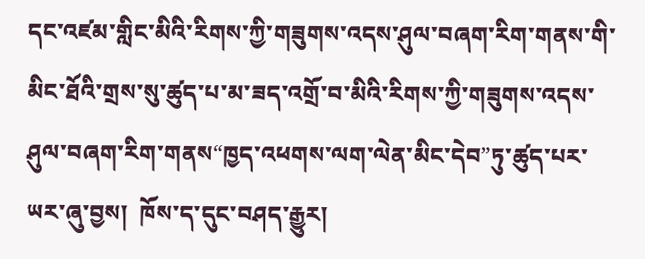དང་འཛམ་གླིང་མིའི་རིགས་ཀྱི་གཟུགས་འདས་ཤུལ་བཞག་རིག་གནས་གི་མིང་ཐོའི་གྲས་སུ་ཚུད་པ་མ་ཟད་འགྲོ་བ་མིའི་རིགས་ཀྱི་གཟུགས་འདས་ཤུལ་བཞག་རིག་གནས“ཁྱད་འཕགས་ལག་ལེན་མིང་དེབ”ཏུ་ཚུད་པར་ཡར་ཞུ་བྱས།  ཁོས་ད་དུང་བཤད་རྒྱུར།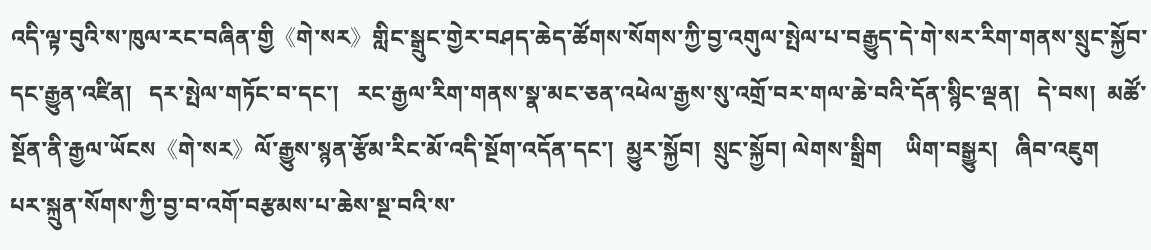འདི་ལྟ་བུའི་ས་ཁུལ་རང་བཞིན་གྱི《གེ་སར》གླིང་སྒྲུང་གྱེར་བཤད་ཆེད་ཚོགས་སོགས་ཀྱི་བྱ་འགུལ་སྤེལ་པ་བརྒྱུད་དེ་གེ་སར་རིག་གནས་སྲུང་སྐྱོབ་དང་རྒྱུན་འཛིན།   དར་སྤེལ་གཏོང་བ་དང་།   རང་རྒྱལ་རིག་གནས་སྣ་མང་ཅན་འཕེལ་རྒྱས་སུ་འགྲོ་བར་གལ་ཆེ་བའི་དོན་སྙིང་ལྡན།   དེ་བས།  མཚོ་སྔོན་ནི་རྒྱལ་ཡོངས《གེ་སར》ལོ་རྒྱུས་སྙན་རྩོམ་རིང་མོ་འདི་སྔོག་འདོན་དང་།  མྱུར་སྐྱོབ།  སྲུང་སྐྱོབ། ལེགས་སྒྲིག    ཡིག་བསྒྱུར།   ཞིབ་འཇུག   པར་སྐྲུན་སོགས་ཀྱི་བྱ་བ་འགོ་བརྩམས་པ་ཆེས་སྔ་བའི་ས་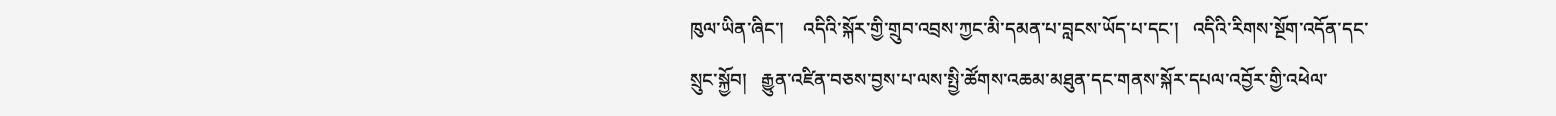ཁུལ་ཡིན་ཞིང་།    འདིའི་སྐོར་གྱི་གྲུབ་འབྲས་ཀྱང་མི་དམན་པ་བླངས་ཡོད་པ་དང་།   འདིའི་རིགས་སྔོག་འདོན་དང་སྲུང་སྐྱོབ།   རྒྱུན་འཛིན་བཅས་བྱས་པ་ལས་སྤྱི་ཚོགས་འཆམ་མཐུན་དང་གནས་སྐོར་དཔལ་འབྱོར་གྱི་འཕེལ་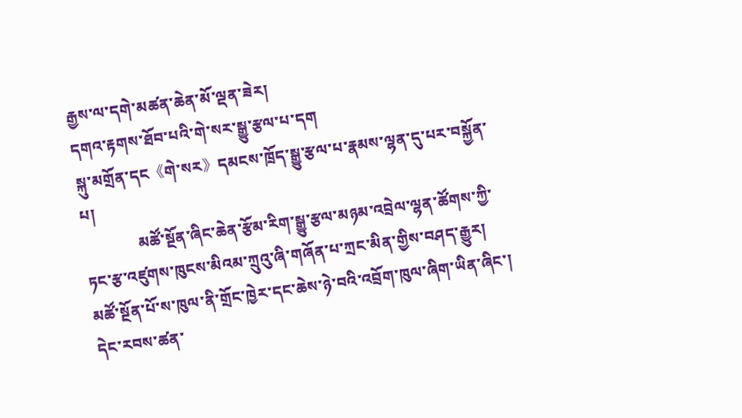རྒྱས་ལ་དགེ་མཚན་ཆེན་མོ་ལྡན་ཟེར།
དགའ་རྟགས་ཐོབ་པའི་གེ་སར་སྒྱུ་རྩལ་པ་དག
སྐུ་མགྲོན་དང《གེ་སར》དམངས་ཁྲོད་སྒྱུ་རྩལ་པ་རྣམས་ལྷན་དུ་པར་བསྐྱོན་པ།
              མཚོ་སྔོན་ཞིང་ཆེན་རྩོམ་རིག་སྒྱུ་རྩལ་མཉམ་འབྲེལ་ལྷན་ཚོགས་ཀྱི་ཏང་རྩ་འཛུགས་ཁུངས་མིའམ་ཀྲུའུ་ཞི་གཞོན་པ་ཀྲང་མིན་གྱིས་བཤད་རྒྱུར།  མཚོ་སྔོན་པོ་ས་ཁུལ་ནི་གྲོང་ཁྱེར་དང་ཆེས་ཉེ་བའི་འབྲོག་ཁུལ་ཞིག་ཡིན་ཞིང་།  དེང་རབས་ཚན་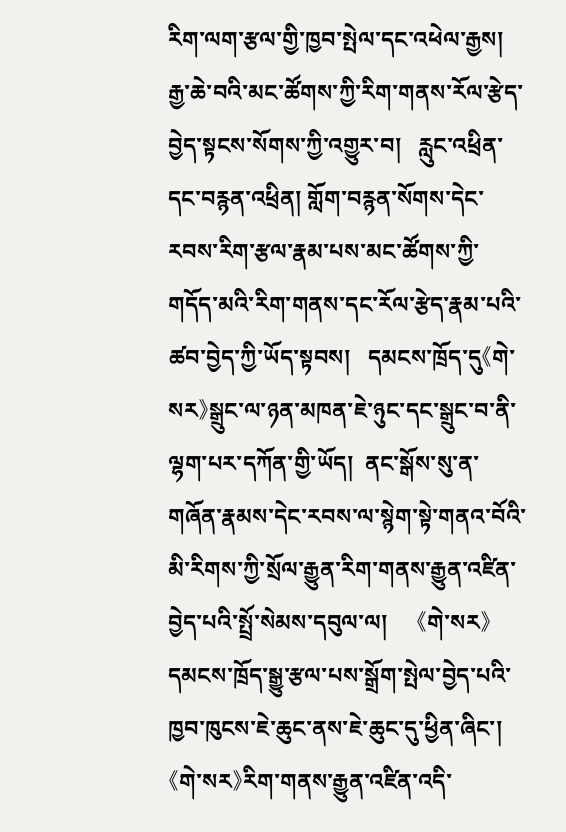རིག་ལག་རྩལ་གྱི་ཁྱབ་སྤེལ་དང་འཕེལ་རྒྱས།   རྒྱ་ཆེ་བའི་མང་ཚོགས་ཀྱི་རིག་གནས་རོལ་རྩེད་བྱེད་སྟངས་སོགས་ཀྱི་འགྱུར་བ།   རླུང་འཕྲིན་དང་བརྙན་འཕྲིན། གློག་བརྙན་སོགས་དེང་རབས་རིག་རྩལ་རྣམ་པས་མང་ཚོགས་ཀྱི་གདོད་མའི་རིག་གནས་དང་རོལ་རྩེད་རྣམ་པའི་ཚབ་བྱེད་ཀྱི་ཡོད་སྟབས།   དམངས་ཁྲོད་དུ《གེ་སར》སྒྲུང་ལ་ཉན་མཁན་ཇེ་ཉུང་དང་སྒྲུང་བ་ནི་ལྷག་པར་དཀོན་གྱི་ཡོད།  ནང་སྒོས་སུ་ན་གཞོན་རྣམས་དེང་རབས་ལ་སྙེག་སྟེ་གནའ་བོའི་མི་རིགས་ཀྱི་སྲོལ་རྒྱུན་རིག་གནས་རྒྱུན་འཛིན་བྱེད་པའི་སྤྲོ་སེམས་དབུལ་ལ།     《གེ་སར》དམངས་ཁྲོད་སྒྱུ་རྩལ་པས་སྒྲོག་སྤེལ་བྱེད་པའི་ཁྱབ་ཁུངས་ཇེ་ཆུང་ནས་ཇེ་ཆུང་དུ་ཕྱིན་ཞིང་།  《གེ་སར》རིག་གནས་རྒྱུན་འཛིན་འདི་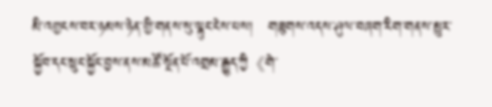མི་འགྱངས་བར་ཉམས་ཉེན་གྱི་གནས་སུ་ལྷུང་ངེས་པས།   གཟུགས་འདས་ཤུལ་བཞག་རིག་གནས་མྱུར་སྐྱོབ་དང་སྲུང་སྐྱོང་བྱས་ནས་མཚོ་སྔོན་པོ་འགྲམ་རྒྱུད་ཀྱི《གེ་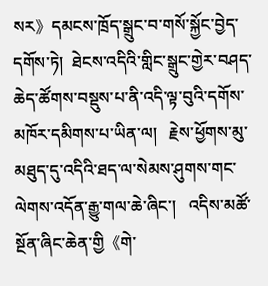སར》དམངས་ཁྲོད་སྒྲུང་བ་གསོ་སྐྱོང་བྱེད་དགོས་ཏེ།  ཐེངས་འདིའི་གླིང་སྒྲུང་གྱེར་བཤད་ཆེད་ཚོགས་བསྡུས་པ་ནི་འདི་ལྟ་བུའི་དགོས་མཁོར་དམིགས་པ་ཡིན་ལ།   རྗེས་ཕྱོགས་མུ་མཐུད་དུ་འདིའི་ཐད་ལ་སེམས་ཤུགས་གང་ལེགས་འདོན་རྒྱུ་གལ་ཆེ་ཞིང་།   འདིས་མཚོ་སྔོན་ཞིང་ཆེན་གྱི《གེ་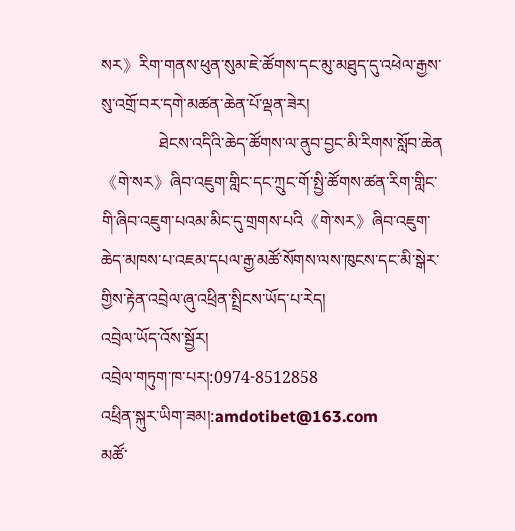སར》རིག་གནས་ཕུན་སུམ་ཇེ་ཚོགས་དང་མུ་མཐུད་དུ་འཕེལ་རྒྱས་སུ་འགྲོ་བར་དགེ་མཚན་ཆེན་པོ་ལྡན་ཟེར།
              ཐེངས་འདིའི་ཆེད་ཚོགས་ལ་ནུབ་བྱང་མི་རིགས་སློབ་ཆེན《གེ་སར》ཞིབ་འཇུག་གླིང་དང་ཀྲུང་གོ་སྤྱི་ཚོགས་ཚན་རིག་གླིང་གི་ཞིབ་འཇུག་པའམ་མིང་དུ་གྲགས་པའི《གེ་སར》ཞིབ་འཇུག་ཆེད་མཁས་པ་འཇམ་དཔལ་རྒྱ་མཚོ་སོགས་ལས་ཁུངས་དང་མི་སྒེར་གྱིས་རྟེན་འབྲེལ་ཞུ་འཕྲིན་སྤྲིངས་ཡོད་པ་རེད།
འབྲེལ་ཡོད་འོས་སྦྱོར།
འབྲེལ་གཏུག་ཁ་པར།:0974-8512858
འཕྲིན་སྐུར་ཡིག་ཟམ།:amdotibet@163.com
མཚོ་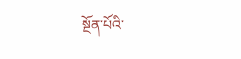སྔོན་པོའི་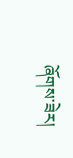ཞོགས་ཟེར།